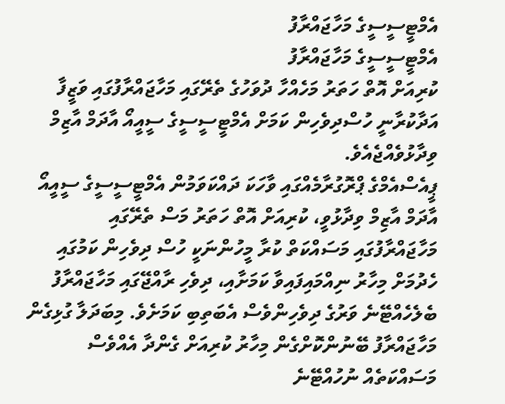އެމްޓީސީސީގެ މަހާޖައްރާފު
އެމްޓީސީސީގެ މަހާޖައްރާފު
ކުރިއަށް އޮތް ހަތަރު މަހެއްހާ ދުވަހުގެ ތެރޭގައި މަހާޖައްރާފުގައި ވަޒީފާ އަދާކުރާނީ ހުސްދިވެހިން ކަމަށް އެމްޓީސީސީގެ ސީއީއޯ އާދަމް އާޒިމް ވިދާޅުވެއްޖެއެވެ.
ޕީއެސްއެމްގެ ޕްރޮގުރާމެއްގައި ވާހަކަ ދައްކަވަމުން އެމްޓީސީސީގެ ސީއީއޯ އާދަމް އާޒިމް ވިދާޅުވީ، ކުރިއަށް އޮތް ހަތަރު މަސް ތެރޭގައި މަހާޖައްރާފުގައި މަސައްކަތް ކުރާ މީހުންނަކީ ހުސް ދިވެހިން ކަމުގައި ހެދުމަށް މިހާރު ނިއްމައިފައިވާ ކަމަށާއި، ދިވެހި ރާއްޖޭގައި މަހާޖައްރާފު ބެލެހެއްޓޭނެ ވަރުގެ ދިވެހިންވެސް އެބަތިބި ކަމަށެވެ. މިބަދަލާ ގުޅިގެން މަހާޖައްރާފު ބޭނުންކޮށްގެން މިހާރު ކުރިއަށް ގެންދާ އެއްވެސް މަސައްކަތެއް ނުހުއްޓޭނެ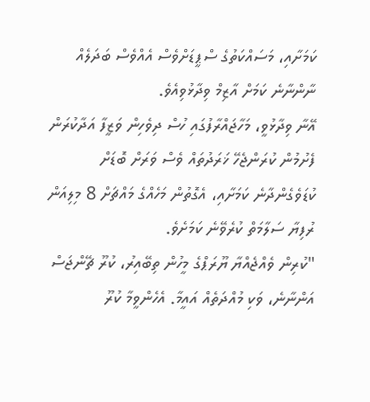ކަމަށާއި، މަސައްކަތުގެ ސްޕީޑަށްވެސް އެއްވެސް ބަދަލެއް ނާންނާނެ ކަމަށް އާޒިމް ވިދާޅުވިއެވެ.
އޭނާ ވިދާޅުވީ، މަހާޖައްރާފުގައި ހުސް ދިވެހިން ވަޒީފާ އަދާކުރަން ފެށުމުން ކުރަންޖެހޭ ޚަރަދުތައް ވެސް ވަރަށް ބޮޑަށް ކުޑަވެގެންދާނެ ކަމަށާއި، އެގޮތުން މަހެއްގެ މައްޗަށް 8 މިލިއަން ރުފިޔާ ސަލާމަތް ކުރެވޭނެ ކަމަށެވެ.
"ކުރިން ވެއްޖެއްޔާ ޔޫރަޕްގެ މީހުން ތިބޭއިރު، ކުރޫ ޗޭންޖަސް އަންނާނެ، ވަކި މުއްދަތެއް އައީމާ. އެހެންވީމާ ކުރޫ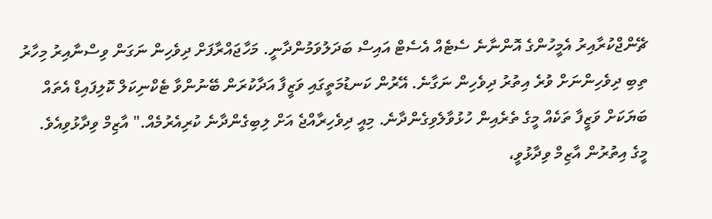ޗޭންޖްކުރާއިރު އެމީހުންގެ އޮންނާނެ ސެޓެއް އެސެޓް އައިސް ބަދަލުވަމުންދާނީ. މަހާޖައްރާފަށް ދިވެހިން ނަގަން ވިސްނާއިރު މިހާރު ތިބި ދިވެހިންނަށް ވުރެ އިތުރު ދިވެހިން ނަގާނެ. އޭރުން ކަނޑުމަތީގައި ވަޒީފާ އަދާކުރަން ބޭނުންވާ ޓެކްނިކަލް ކޮލިފައިޑް އެތައް ބަޔަކަށް ވަޒީފާ ތަކެއް މީގެ ތެރެއިން ހުޅުވާލެވިގެންދާނެ. މިއީ ދިވެހިރާއްޖެ އަށް ލިބިގެންދާނެ ކުރިއެރުމެއް." އާޒިމް ވިދާޅުވިއެވެ.
މީގެ އިތުރުން އާޒިމް ވިދާޅުވީ،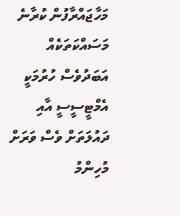މަހާޖައްރާފުން ކުރާނެ މަސައްކަތަކެއް އަބަދުވެސް ހުރުމަކީ އެމްޓީސީސީ އާއި ދައުލަތަށް ވެސް ވަރަށް މުހިންމު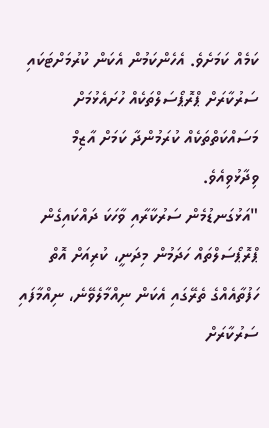ކަމެއް ކަމަށެވެ. އެހެންކަމުން އެކަން ކުރުމަށްޓަކައި ސަރުކާރަށް ޕްރޮޕޯސަލްތަކެއް ހުށައެޅުމަށް މަސައްކަތްތަކެއް ކުރަމުންދާ ކަމަށް އާޒިމް ވިދާޅުވިއެވެ.
"އަޅުގަނޑުމެން ސަރުކާރާއި ވާހަކަ ދައްކައިގެން ޕްރޮޕޯސަލްތައް ހަދަމުން މިދަނީ، ކުރިއަށް އޮތް ހަފުތާއެއްގެ ތެރޭގައި އެކަން ނިއްމާލެވޭނެ، ނިއްމާފައި ސަރުކާރަށް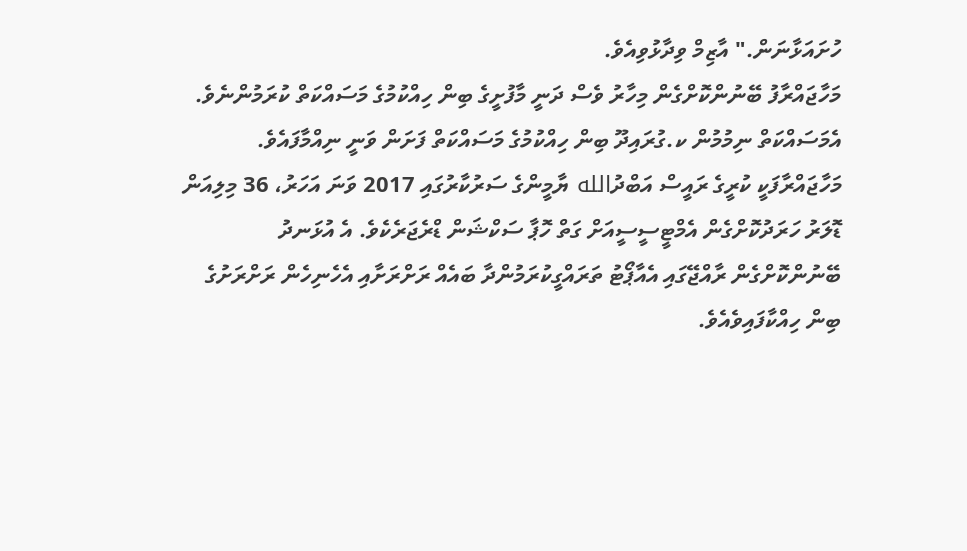ހުށައަޅާނަން." އާޒިމް ވިދާޅުވިއެވެ.
މަހާޖައްރާފު ބޭނުންކޮށްގެން މިހާރު ވެސް ދަނީ މާފުށީގެ ބިން ހިއްކުމުގެ މަސައްކަތް ކުރަމުންނެވެ. އެމަސައްކަތް ނިމުމުން ކ.ގުރައިދޫ ބިން ހިއްކުމުގެ މަސައްކަތް ފަށަން ވަނީ ނިއްމާފައެވެ. މަހާޖައްރާފަކީ ކުރީގެ ރައީސް އަބްދުالله ޔާމީންގެ ސަރުކާރުގައި 2017 ވަނަ އަހަރު، 36 މިލިއަން ޑޮލަރު ހަރަދުކޮށްގެން އެމްޓީސީސީއަށް ގަތް ހޮޕާ ސަކްޝަން ޑްރެޖަރެކެވެ. އެ އުޅަނދު ބޭނުންކޮށްގެން ރާއްޖޭގައި އެއާޕޯޓު ތަރައްގީކުރަމުންދާ ބައެއް ރަށްރަށާއި އެހެނިހެން ރަށްރަށުގެ ބިން ހިއްކާފައިވެއެވެ.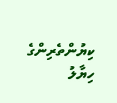ކިޔުންތެރިންގެ ހިޔާލު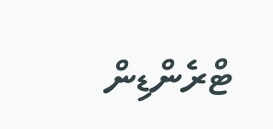ޓްރެންޑިން